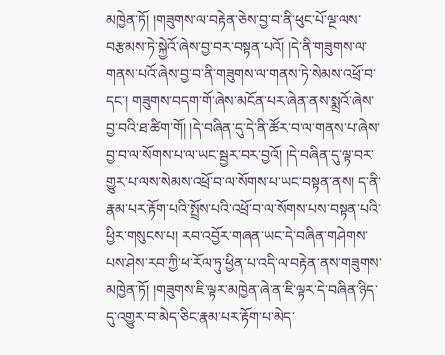མཁྱེན་ཏོ། །གཟུགས་ལ་བརྟེན་ཅེས་བྱ་བ་ནི་ཕུང་པོ་ལྔ་ལས་བརྩམས་ཏེ་སྐྱེའོ་ཞེས་བྱ་བར་བསྟན་པའོ། །དེ་ནི་གཟུགས་ལ་གནས་པའོ་ཞེས་བྱ་བ་ནི་གཟུགས་ལ་གནས་ཏེ་སེམས་འཕྲོ་བ་དང་། གཟུགས་བདག་གོ་ཞེས་མངོན་པར་ཞེན་ནས་སྨྲའོ་ཞེས་བྱ་བའི་ཐ་ཚིག་གོ། །དེ་བཞིན་དུ་དེ་ནི་ཚོར་བ་ལ་གནས་པ་ཞེས་བྱ་བ་ལ་སོགས་པ་ལ་ཡང་སྦྱར་བར་བྱའོ། །དེ་བཞིན་དུ་ལྟ་བར་གྱུར་པ་ལས་སེམས་འཕྲོ་བ་ལ་སོགས་པ་ཡང་བསྟན་ནས། ད་ནི་རྣམ་པར་རྟོག་པའི་སྤྲོས་པའི་འཕྲོ་བ་ལ་སོགས་པས་བསྟན་པའི་ཕྱིར་གསུངས་པ། རབ་འབྱོར་གཞན་ཡང་དེ་བཞིན་གཤེགས་པས་ཤེས་རབ་ཀྱི་ཕ་རོལ་ཏུ་ཕྱིན་པ་འདི་ལ་བརྟེན་ནས་གཟུགས་མཁྱེན་ཏོ། །གཟུགས་ཇི་ལྟར་མཁྱེན་ཞེ་ན་ཇི་ལྟར་དེ་བཞིན་ཉིད་དུ་འགྱུར་བ་མེད་ཅིང་རྣམ་པར་རྟོག་པ་མེད་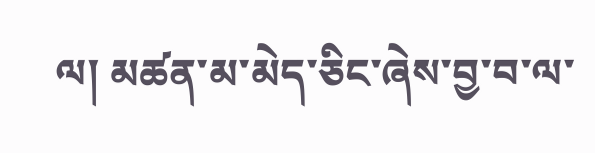ལ། མཚན་མ་མེད་ཅིང་ཞེས་བྱ་བ་ལ་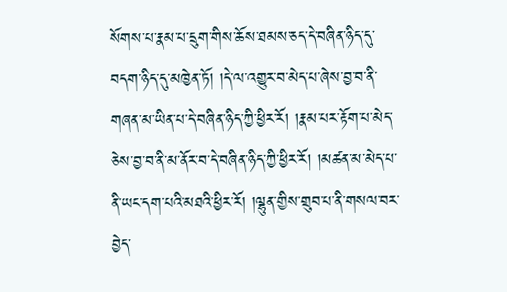སོགས་པ་རྣམ་པ་དྲུག་གིས་ཆོས་ཐམས་ཅད་དེ་བཞིན་ཉིད་དུ་བདག་ཉིད་དུ་མཁྱེན་ཏོ། །དེ་ལ་འགྱུར་བ་མེད་པ་ཞེས་བྱ་བ་ནི་གཞན་མ་ཡིན་པ་དེ་བཞིན་ཉིད་ཀྱི་ཕྱིར་རོ། །རྣམ་པར་རྟོག་པ་མེད་ཅེས་བྱ་བ་ནི་མ་ནོར་བ་དེ་བཞིན་ཉིད་ཀྱི་ཕྱིར་རོ། །མཚན་མ་མེད་པ་ནི་ཡང་དག་པའི་མཐའི་ཕྱིར་རོ། །ལྷུན་གྱིས་གྲུབ་པ་ནི་གསལ་བར་བྱེད་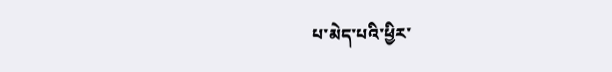པ་མེད་པའི་ཕྱིར་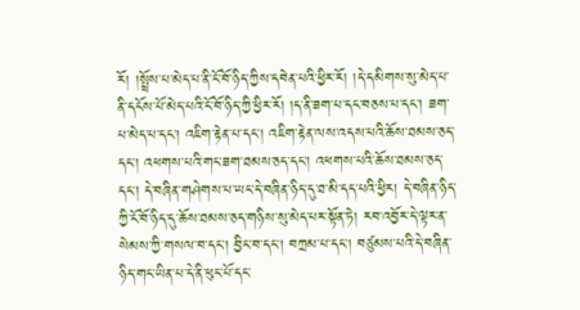རོ། །སྤྲོས་པ་མེད་པ་ནི་ངོ་བོ་ཉིད་ཀྱིས་དབེན་པའི་ཕྱིར་རོ། །དེ་དམིགས་སུ་མེད་པ་ནི་དངོས་པོ་མེད་པའི་ངོ་བོ་ཉིད་ཀྱི་ཕྱིར་རོ། །ད་ནི་ཟག་པ་དང་བཅས་པ་དང་། ཟག་པ་མེད་པ་དང་། འཇིག་རྟེན་པ་དང་། འཇིག་རྟེན་ལས་འདས་པའི་ཆོས་ཐམས་ཅད་དང་། འཕགས་པའི་གང་ཟག་ཐམས་ཅད་དང་། འཕགས་པའི་ཆོས་ཐམས་ཅད་དང་། དེ་བཞིན་གཤེགས་པ་ཡང་དེ་བཞིན་ཉིད་དུ་ཐ་མི་དད་པའི་ཕྱིར། དེ་བཞིན་ཉིད་ཀྱི་ངོ་བོ་ཉིད་དུ་ཆོས་ཐམས་ཅད་གཉིས་སུ་མེད་པར་སྟོན་ཏེ། རབ་འབྱོར་དེ་ལྟར་ན་སེམས་ཀྱི་གསལ་བ་དང་། བྱིང་བ་དང་། བཀྲམ་པ་དང་། བཙུམས་པའི་དེ་བཞིན་ཉིད་གང་ཡིན་པ་དེ་ནི་ཕུང་པོ་དང་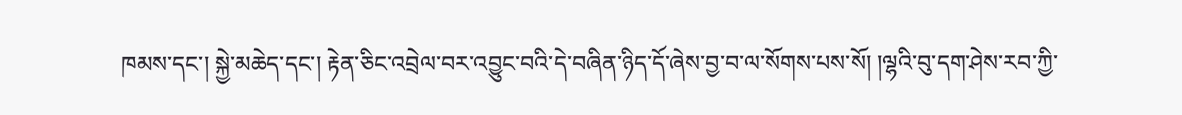ཁམས་དང་། སྐྱེ་མཆེད་དང་། རྟེན་ཅིང་འབྲེལ་བར་འབྱུང་བའི་དེ་བཞིན་ཉིད་དོ་ཞེས་བྱ་བ་ལ་སོགས་པས་སོ། །ལྷའི་བུ་དག་ཤེས་རབ་ཀྱི་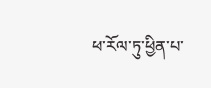ཕ་རོལ་ཏུ་ཕྱིན་པ་